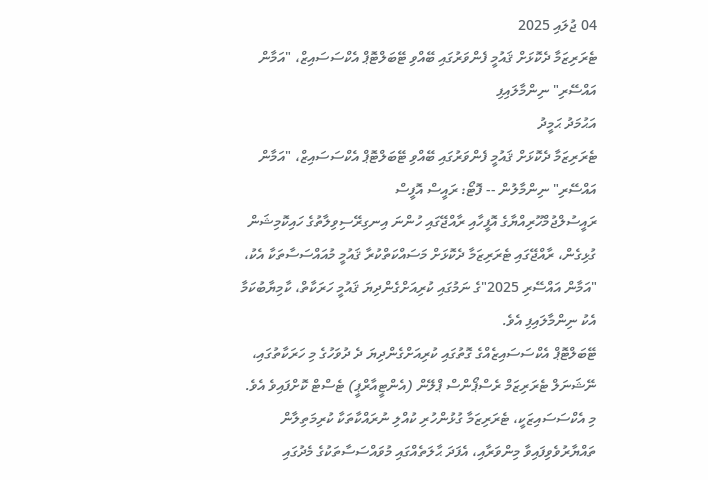04 ޖުލައި 2025
ޓެރަރިޒަމާ ދެކޮޅަށް ޤައުމީ ފެންވަރުގައި ބޭއްވި ޓޭބަލްޓޮޕް އެކްސަސައިޒް، "އަމާން އައްސޭރި" ނިންމާލައިފި
އަޙުމަދު ޙަމީދު
ޓެރަރިޒަމާ ދެކޮޅަށް ޤައުމީ ފެންވަރުގައި ބޭއްވި ޓޭބަލްޓޮޕް އެކްސަސައިޒް، "އަމާން އައްސޭރި" ނިންމާލުން -- ފޮޓޯ: ރައީސް އޮފީސް
ރައީސުލްޖުމްހޫރިއްޔާގެ އޮފީހާއި ރާއްޖޭގައި ހުންނަ އިނގިރޭސިވިލާތުގެ ހައިކޮމިޝަން ގުޅިގެން، ރާއްޖޭގައި ޓެރަރިޒަމާ ދެކޮޅަށް މަސައްކަތްކުރާ ޤައުމީ މުއައްސަސާތަކާ އެކު، "އަމާން އައްސޭރި 2025"ގެ ނަމުގައި ކުރިއަށްގެންދިޔަ ޤައުމީ ހަރަކާތް، ކާމިޔާބުކަމާ އެކު ނިންމާލައިފި އެވެ.
ޓޭބަލްޓޮޕް އެކްސަސައިޒެއްގެ ގޮތުގައި ކުރިއަށްގެންދިޔަ ދެ ދުވަހުގެ މި ހަރަކާތުގައި، ނޭޝަނަލް ޓެރަރިޒަމް ރެސްޕޯންސް ޕްލޭން (އެންޓީއާރްޕީ) ޓެސްޓް ކޮށްފައިވެ އެވެ.
މި އެކްސަސައިޒަކީ، ޓެރަރިޒަމާ ގުޅުންހުރި ކުއްލި ނުރައްކާތަކާ ކުރިމަތިލާން ތައްޔާރުވެވިފައިވާ މިންވަރާއި، އެފަދަ ޙާލަތެއްގައި މުވައްސަސާތަކުގެ މެދުގައި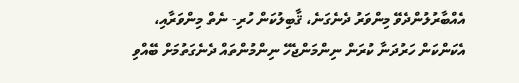އެއްބާރުލުންދެވޭ މިންވަރު ދެނެގަނެ، ޤާބިލުކަން ހުރި- ނެތް މިންވަރާއި، އެކަންކަން ހަރުދަނާ ކުރަން ނިންމަންޖެހޭ ނިންމުންތައް ދެނެގަތުމަށް ބޭއްވި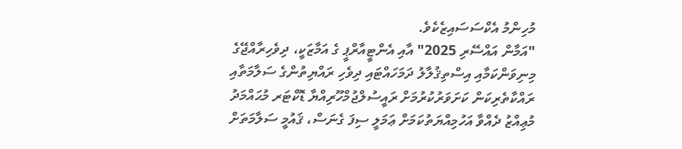މުހިންމު އެކްސަސައިޒެކެވެ.
"އަމާން އައްސޭރި 2025" އާއި އެންޓީއާރްޕީ ގެ އަމާޒަކީ، ދިވެހިރާއްޖޭގެ މިނިވަންކަމާއި އިސްތިޤުލާލު ދަމަހައްޓައި ދިވެހި ރައްޔިތުންގެ ސަލާމަތާއި ރައްކާތެރިކަން ކަށަވަރުކުރުމަށް ރައީސުލްޖުމްހޫރިއްޔާ ޑޮކްޓަރ މުޙައްމަދު މުޢިއްޒު ދެއްވާ އަހުމިއްޔަތުކަމަށް ޢަމަލީ ސިފަ ގެނަސް، ޤައުމީ ސަލާމަތަށް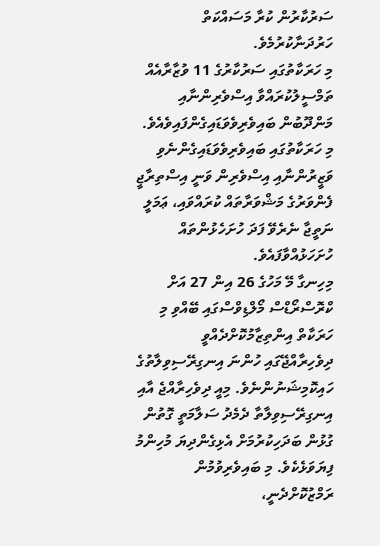ސަރުކާރުން ކުރާ މަސައްކަތް ހަރުދަނާކުރުމެވެ.
މި ހަރަކާތުގައި ސަރުކާރުގެ 11 ވުޒާރާއެއް ތަމްސީލުކުރައްވާ އިސްވެރިންނާއި މަންދޫބުން ބައިވެރިވެވަޑައިގެންފައިވެއެވެ. މި ހަރަކާތުގައި ބައިވެރިވެވަޑައިގެންނެވި ވަޒީރުންނާއި އިސްވެރިން ވަނީ އިސްތިރާޖީ ފެންވަރުގެ މަޝްވަރާތައް ކުރައްވައި، ޢަމަލީ ނަތީޖާ ނެރެވޭ ފަދަ ހުށަހެޅުންތައް ހުށަހަޅުއްވާފައެވެ.
މިހިނގާ މޭ މަހުގެ 26 އިން 27 އަށް ކްރޮސްރޯޑްސް މޯލްޑިވްސްގައި ބޭއްވި މި ހަރަކާތް އިންތިޒާމުކޮށްދެއްވީ ދިވެހިރާއްޖޭގައި ހުންނަ އިނގިރޭސިވިލާތުގެ ހައިކޮމިޝަނުންނެވެ. މިއީ ދިވެހިރާއްޖެ އާއި އިނގިރޭސިވިލާތާ ދެމެދު ސަލާމަތީ ގޮތުން ގުޅުން ބަދަހިކުރުމަށް އެޅިގެންދިޔަ މުހިންމު ފިޔަވަޅެކެވެ. މި ބައިވެރިވުމުން ރަމްޒުކޮށްދެނީ،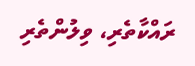ރައްކާތެރި، ވިލުންތެރި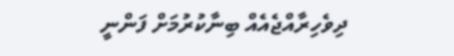ދިވެހިރާއްޖެއެއް ބިނާކުރުމަށް ފަންނީ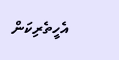އެހީތެރިކަން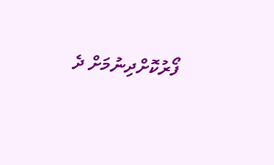ފޯރުކޮށްދިނުމަށް ދެ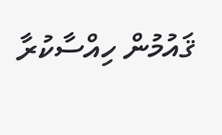ޤައުމުން ހިއްސާކުރާ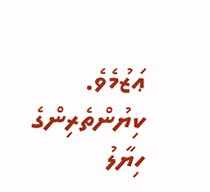ޢަޒުމެވެ.
ކިޔުންތެރިންގެ ހިޔާލު